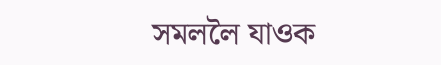সমললৈ যাওক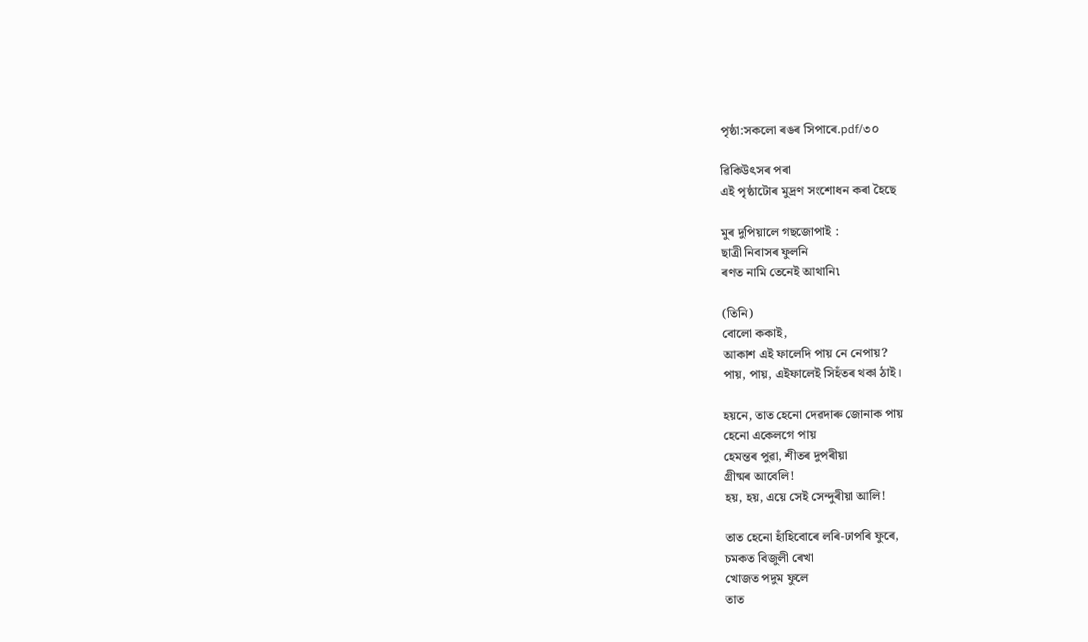পৃষ্ঠা:সকলো ৰঙৰ সিপাৰে.pdf/৩০

ৱিকিউৎসৰ পৰা
এই পৃষ্ঠাটোৰ মুদ্ৰণ সংশোধন কৰা হৈছে

মুৰ দুপিয়ালে গছজোপাই :
ছাত্ৰী নিবাসৰ ফুলনি
ৰণত নামি তেনেই আথানি৷

(তিনি)
বোলো ককাই,
আকাশ এই ফালেদি পায় নে নেপায়?
পায়, পায়, এইফালেই সিহঁতৰ থকা ঠাই।

হয়নে, তাত হেনো দেৱদাৰু জোনাক পায়
হেনো একেলগে পায়
হেমন্তৰ পুৱা, শীতৰ দুপৰীয়া
গ্রীষ্মৰ আবেলি!
হয়, হয়, এয়ে সেই সেন্দুৰীয়া আলি!

তাত হেনো হাঁহিবোৰে লৰি-ঢাপৰি ফুৰে,
চমকত বিজুলী ৰেখা
খোজত পদুম ফুলে
তাত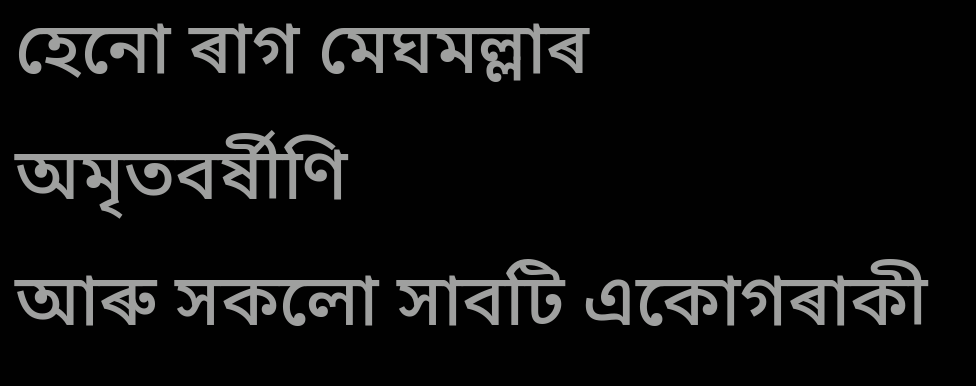হেনো ৰাগ মেঘমল্লাৰ
অমৃতবর্ষীণি
আৰু সকলো সাবটি একোগৰাকী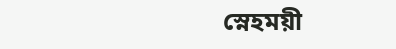স্নেহময়ী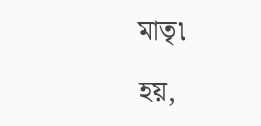মাতৃ৷

হয়,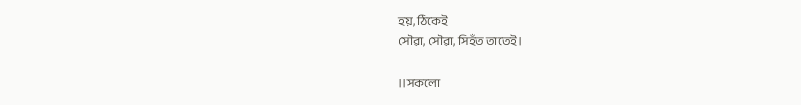হয়, ঠিকেই
সৌৱা, সৌৱা, সিহঁত তাতেই।

।।সকলো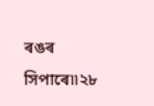ৰঙৰ সিপাৰে৷৷২৮